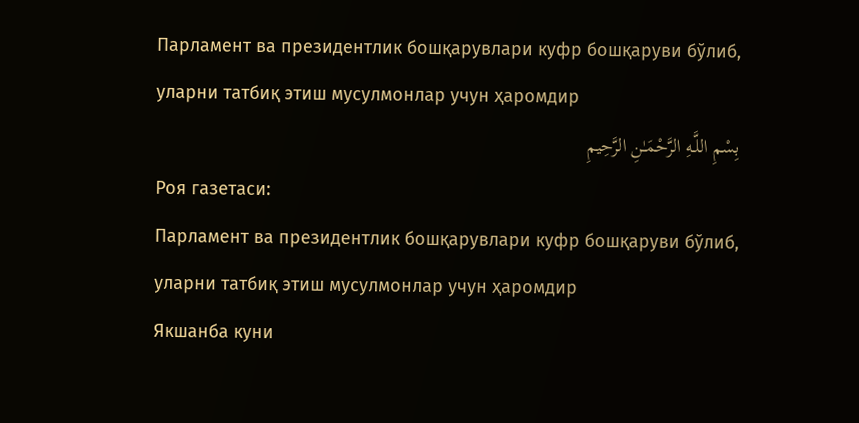Парламент ва президентлик бошқарувлари куфр бошқаруви бўлиб, уларни татбиқ этиш мусулмонлар учун ҳаромдир
بِسْمِ اللَّـهِ الرَّحْمَـٰنِ الرَّحِيمِ
Роя газетаси:
Парламент ва президентлик бошқарувлари куфр бошқаруви бўлиб, уларни татбиқ этиш мусулмонлар учун ҳаромдир
Якшанба куни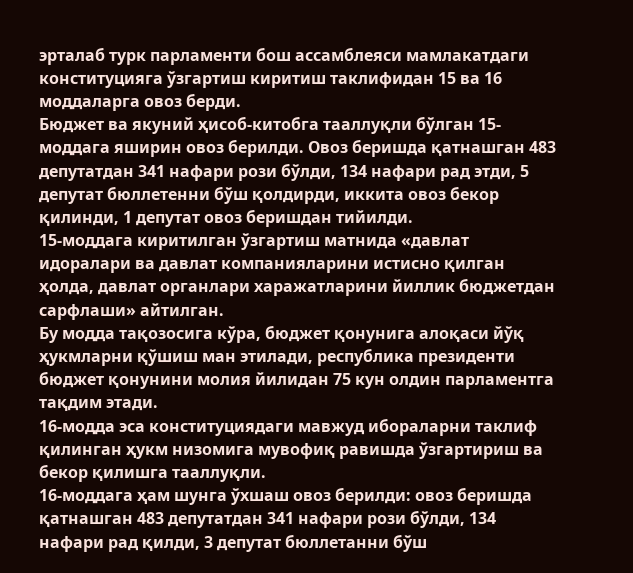эрталаб турк парламенти бош ассамблеяси мамлакатдаги конституцияга ўзгартиш киритиш таклифидан 15 ва 16 моддаларга овоз берди.
Бюджет ва якуний ҳисоб-китобга тааллуқли бўлган 15-моддага яширин овоз берилди. Овоз беришда қатнашган 483 депутатдан 341 нафари рози бўлди, 134 нафари рад этди, 5 депутат бюллетенни бўш қолдирди, иккита овоз бекор қилинди, 1 депутат овоз беришдан тийилди.
15-моддага киритилган ўзгартиш матнида «давлат идоралари ва давлат компанияларини истисно қилган ҳолда, давлат органлари харажатларини йиллик бюджетдан сарфлаши» айтилган.
Бу модда тақозосига кўра, бюджет қонунига алоқаси йўқ ҳукмларни қўшиш ман этилади, республика президенти бюджет қонунини молия йилидан 75 кун олдин парламентга тақдим этади.
16-модда эса конституциядаги мавжуд ибораларни таклиф қилинган ҳукм низомига мувофиқ равишда ўзгартириш ва бекор қилишга тааллуқли.
16-моддага ҳам шунга ўхшаш овоз берилди: овоз беришда қатнашган 483 депутатдан 341 нафари рози бўлди, 134 нафари рад қилди, 3 депутат бюллетанни бўш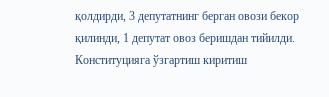қолдирди, 3 депутатнинг берган овози бекор қилинди, 1 депутат овоз беришдан тийилди.
Конституцияга ўзгартиш киритиш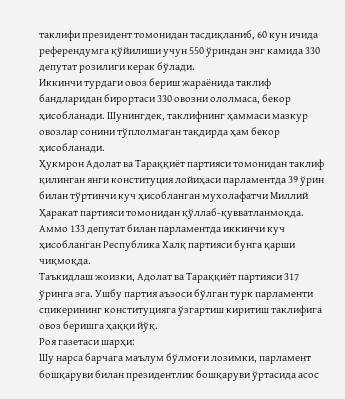таклифи президент томонидан тасдиқланиб, 60 кун ичида референдумга қўйилиши учун 550 ўриндан энг камида 330 депутат розилиги керак бўлади.
Иккинчи турдаги овоз бериш жараёнида таклиф бандларидан бирортаси 330 овозни ололмаса, бекор ҳисобланади. Шунингдек, таклифнинг ҳаммаси мазкур овозлар сонини тўплолмаган тақдирда ҳам бекор ҳисобланади.
Ҳукмрон Адолат ва Тараққиёт партияси томонидан таклиф қилинган янги конституция лойиҳаси парламентда 39 ўрин билан тўртинчи куч ҳисобланган мухолафатчи Миллий Ҳаракат партияси томонидан қўллаб-қувватланмоқда. Аммо 133 депутат билан парламентда иккинчи куч ҳисобланган Республика Халқ партияси бунга қарши чиқмоқда.
Таъкидлаш жоизки, Адолат ва Тараққиёт партияси 317 ўринга эга. Ушбу партия аъзоси бўлган турк парламенти спикерининг конституцияга ўзгартиш киритиш таклифига овоз беришга ҳаққи йўқ.
Роя газетаси шарҳи:
Шу нарса барчага маълум бўлмоғи лозимки, парламент бошқаруви билан президентлик бошқаруви ўртасида асос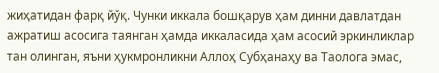жиҳатидан фарқ йўқ. Чунки иккала бошқарув ҳам динни давлатдан ажратиш асосига таянган ҳамда иккаласида ҳам асосий эркинликлар тан олинган, яъни ҳукмронликни Аллоҳ Субҳанаҳу ва Таолога эмас,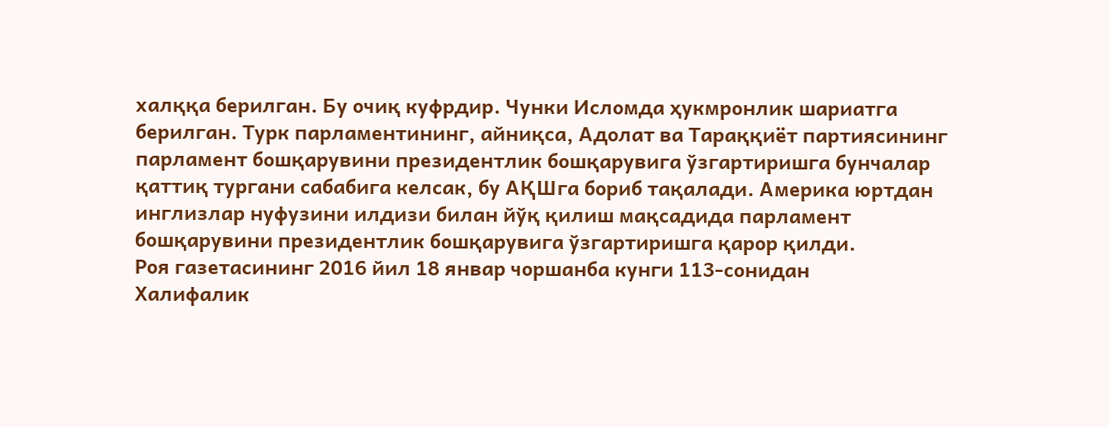халққа берилган. Бу очиқ куфрдир. Чунки Исломда ҳукмронлик шариатга берилган. Турк парламентининг, айниқса, Адолат ва Тараққиёт партиясининг парламент бошқарувини президентлик бошқарувига ўзгартиришга бунчалар қаттиқ тургани сабабига келсак, бу АҚШга бориб тақалади. Америка юртдан инглизлар нуфузини илдизи билан йўқ қилиш мақсадида парламент бошқарувини президентлик бошқарувига ўзгартиришга қарор қилди.
Роя газетасининг 2016 йил 18 январ чоршанба кунги 113-сонидан
Халифалик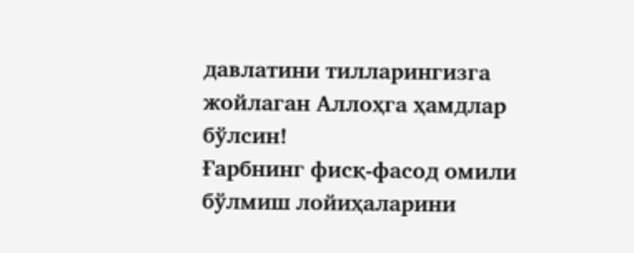давлатини тилларингизга жойлаган Аллоҳга ҳамдлар бўлсин!
Ғарбнинг фисқ-фасод омили бўлмиш лойиҳаларини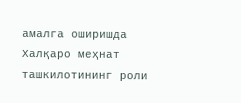амалга оширишда Халқаро меҳнат ташкилотининг роли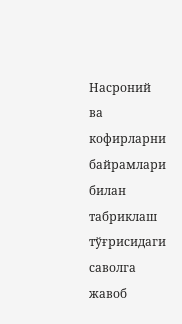Насроний ва кофирларни байрамлари билан табриклаш тўғрисидаги саволга жавоб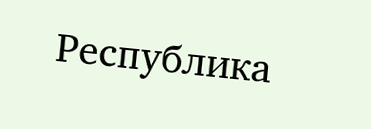Республика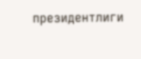президентлиги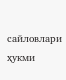сайловлари ҳукми